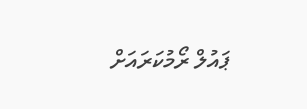ޕައުލް ރޯމުކަރައަށް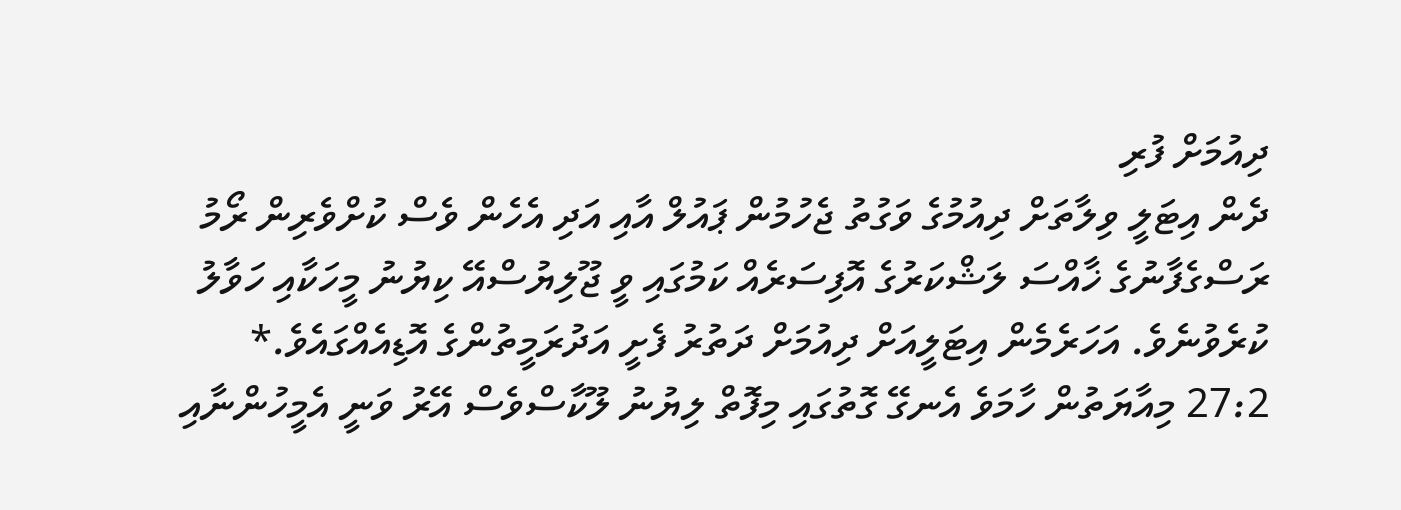ދިއުމަށް ފުރި
ދެން އިޓަލީ ވިލާތަށް ދިއުމުގެ ވަގުތު ޖެހުމުން ޕައުލް އާއި އަދި އެހެން ވެސް ކުށްވެރިން ރޯމު ރަސްގެފާނުގެ ޚާއްސަ ލަޝްކަރުގެ އޮފިސަރެއް ކަމުގައި ވީ ޖޫލިޔުސްއޭ ކިޔުނު މީހަކާއި ހަވާލު ކުރެވުނެވެ. އަހަރެމެން އިޓަލީއަށް ދިއުމަށް ދަތުރު ފެށީ އަދުރަމީތުންގެ އޮޑިއެއްގައެވެ.* 27:2 މިއާޔަތުން ހާމަވެ އެނގޭ ގޮތުގައި މިފޮތް ލިޔުނު ލޫކާސްވެސް އޭރު ވަނީ އެމީހުންނާއި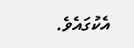އެކުގައެވެ.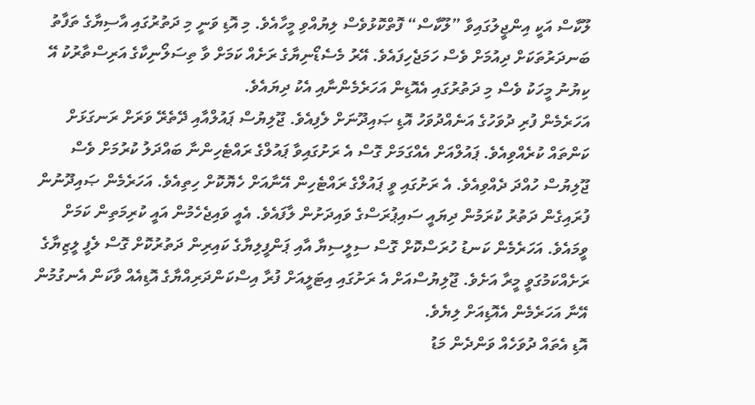ލޫކާސް އަކީ އިންޖީލުގައިވާ ”ލޫކާސް“ ފޮތްކޮޅުވެސް ލިޔުއްވި މީހާއެވެ. މި އޮޑި ވަނީ މި ދަތުރުގައި އާސިޔާގެ ތަފާތު ބަނދަރުތަކަށް ދިއުމަށް ވެސް ހަމަޖެހިފައެވެ. އޭރު މެސެޑޯނިޔާގެ ރަށެއް ކަމަށް ވާ ތިސަލޯނިކާގެ އަރިސްތާރުކު އޭ ކިޔުނު މީހަކު ވެސް މި ދަތުރުގައި އެއޮޑިން އަހަރެމެންނާއި އެކު ދިޔައެވެ.
އަހަރެމެން ފުރި ދުވަހުގެ އަނެއްދުވަހު އޮޑި ޞައިދޫނަށް ލެފިއެވެ. ޖޫލިޔުސް ޕައުލްއާއި ދޭތެރޭ ވަރަށް ރަނގަޅަށް ކަންތައް ކުރެއްވިއެވެ. ޕައުލްއަށް އެއްގަމަށް ގޮސް އެ ރަށުގައިވާ ޕައުލްގެ ރައްޓެހިންނާ ބައްދަލު ކުރުމަށް ވެސް ޖޫލިޔުސް ހުއްދަ ދެއްވިއެވެ. އެ ރަށުގައި ވީ ޕައުލްގެ ރައްޓެހިން އޭނާއަށް ހެޔޮކޮށް ހިތިއެވެ. އަހަރެމެން ޞައިދޫނުން ފުރައިގެން ދަތުރު ކުރަމުން ދިޔައީ ސައިޕުރަސްގެ ވައިދަށުން ލާފައެވެ. އެއީ ވައިޖެހެމުން އައީ ކުރިމަތިން ކަމަށް ވީމައެވެ. އަހަރެމެން ކަނޑު ހުރަސްކޮށް ގޮސް ސިލީސިޔާ އާއި ޕަންފީލިޔާގެ ކައިރިން ދަތުރުކޮށް ގޮސް ލެފީ ލީޒިޔާގެ ރަށެއްކަމުގަވީ މީރާ އަށެވެ. ޖޫލިޔުސްއަށް އެ ރަށުގައި އިޓަލީއަށް ފުރާ އިސްކަންދަރިއްޔާގެ އޮޑިއެއް ވާކަން އެނގުމުން އޭނާ އަހަރެމެން އެއޮޑިއަށް ލިޔެވެ.
އޮޑި އެތައް ދުވަހެއް ވަންދެން މަޑު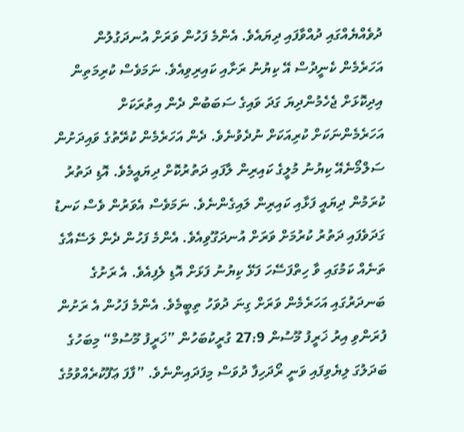ދުވެއްޔެއްގައި ދުއްވާފައި ދިޔައެވެ. އެންމެ ފަހުން ވަރަށް އުނދަގުލުން އަހަރެމެން ކެނީދުސް އޭ ކިޔުނު ރަށާއި ކައިރިވިއެވެ. ނަމަވެސް ކުރިމަތިން އިދިކޮޅަށް ޖެހެމުންދިޔަ ގަދަ ވައިގެ ސަބަބުން ދެން އިތުރަކަށް އަހަރެމެންނަކަށް ކުރިއަކަށް ނުދެވުނެވެ. ދެން އަހަރެމެން ކުރޭތުގެ ވައިދަށުން ސަލްމޯނެއޭ ކިޔުނު މުލީގެ ކައިރިން ލާފައި ދަތުރުކޮށް ދިޔައީމެވެ. އޮޑި ދަތުރު ކުރަމުން ދިޔައީ ފަޅާއި ކައިރިން ލައިގެންނެވެ. ނަމަވެސް އެވަރުން ވެސް ކަނޑު ގަދަވެފައި ދަތުރު ކުރުމަށް ވަރަށް އުނދަގޫވިއެވެ. އެންމެ ފަހުން ދެން ލަސޭއާގެ ތަނެއް ކަމުގައި ވާ ހިތްފަސޭހަ ފަޅޭ ކިޔުނު ފަޅަށް އޮޑި ލެފިއެވެ. އެ ރަށުގެ ބަނދަރުގައި އަހަރެމެން ވަރަށް ގިނަ ދުވަހު ތިބީމެވެ. އެންމެ ފަހުން އެ ރަށުން ފުރަންވި އިރު ޚަރީފު މޫސުން 27:9 ގުރީކުބަހުން ”ޚަރީފު މޫސުމް“ މިބަހުގެ ބަދަލުގަ ލިޔެވިފައި ވަނީ ރޯދަހިފާ ދުވަސް މިފަދައިންނެވެ. ”ފާފަ ޢަފޫކުރެއްވުމުގެ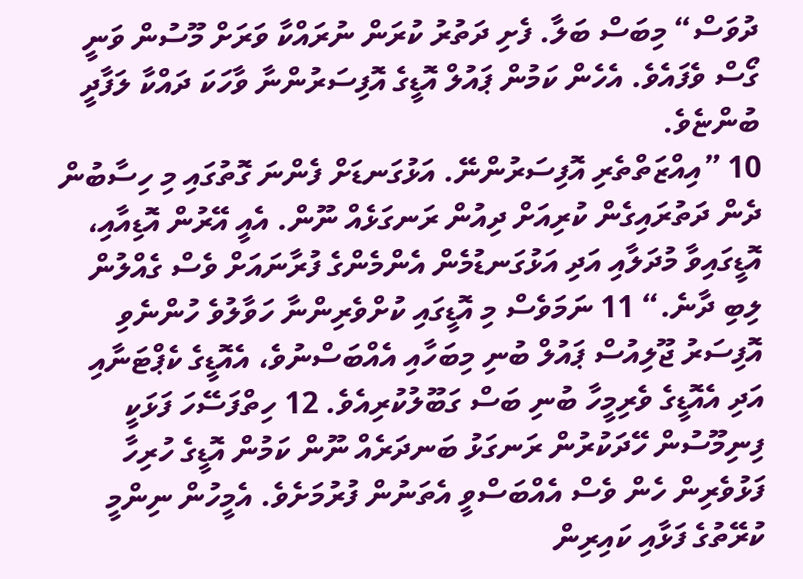ދުވަސް“ މިބަސް ބަލާ. ފެށި ދަތުރު ކުރަން ނުރައްކާ ވަރަށް މޫސުން ވަނީ ގޯސް ވެފައެވެ. އެހެން ކަމުން ޕައުލް އޮޑީގެ އޮފިސަރުންނާ ވާހަކަ ދައްކާ ލަފާދީ ބުންޏެވެ.
10 ”އިއްޒަތްތެރި އޮފިސަރުންނޭ. އަޅުގަނޑަށް ފެންނަ ގޮތުގައި މި ހިސާބުން ދެން ދަތުރައިގެން ކުރިއަށް ދިއުން ރަނގަޅެއް ނޫން. އެއީ އޭރުން އޮޑިއާއި، އޮޑީގައިވާ މުދަލާއި އަދި އަޅުގަނޑުމެން އެންމެންގެ ފުރާނައަށް ވެސް ގެއްލުން ލިބި ދާނެ.“ 11 ނަމަވެސް މި އޮޑީގައި ކުށްވެރިންނާ ހަވާލުވެ ހުންނެވި އޮފިސަރު ޖޫލިއުސް ޕައުލް ބުނި މިބަހާއި އެއްބަސްނުވެ، އެއޮޑީގެ ކެޕްޓަނާއި އަދި އެއޮޑީގެ ވެރިމީހާ ބުނި ބަސް ގަބޫލުކުރިއެވެ. 12 ހިތްފަސޭހަ ފަޅަކީ ފިނިމޫސުން ހޭދަކުރުން ރަނގަޅު ބަނދަރެއް ނޫން ކަމުން އޮޑީގެ ހުރިހާ ފަޅުވެރިން ހެން ވެސް އެއްބަސްވީ އެތަނުން ފުރުމަށެވެ. އެމީހުން ނިންމީ ކުރޭތުގެ ފަޅާއި ކައިރިން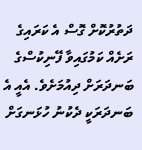ދަތުރުކޮށް ގޮސް އެ ކަރައިގެ ރަށެއް ކަމުގައިވާ ފޭނިކުސްގެ ބަނދަރަށް ދިއުމަށެވެ. އެއީ އެ ބަނދަރަކީ ދެކުނު ހުޅަނގަށް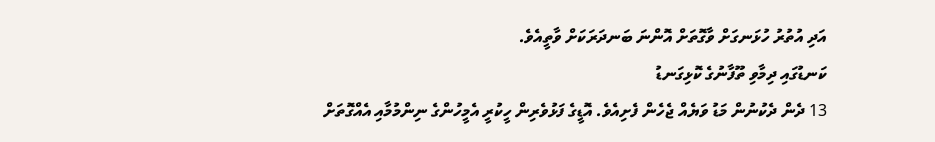އަދި އުތުރު ހުޅަނގަށް ވާގޮތަށް އޮންނަ ބަނދަރަކަށް ވާތީއެވެ.
ކަނޑުގައި ދިމާވި ތޫފާނުގެ ކޮޅިގަނޑު
13 ދެން ދެކުނުން މަޑު ވަޔެއް ޖެހެން ފެށިއެވެ. އޮޑީގެ ފަޅުވެރިން ހީކުރީ އެމީހުންގެ ނިންމުމާއި އެއްގޮތަށް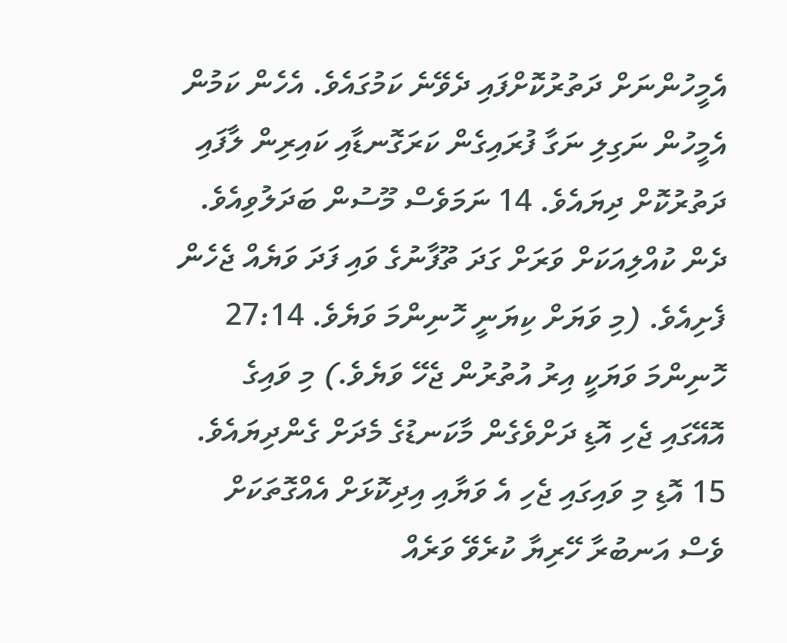އެމީހުންނަށް ދަތުރުކޮށްފައި ދެވޭނެ ކަމުގައެވެ. އެހެން ކަމުން އެމީހުން ނަގިލި ނަގާ ފުރައިގެން ކަރަގޮނޑާއި ކައިރިން ލާފައި ދަތުރުކޮށް ދިޔައެވެ. 14 ނަމަވެސް މޫސުން ބަދަލުވިއެވެ. ދެން ކުއްލިއަކަށް ވަރަށް ގަދަ ތޫފާނުގެ ވައި ފަދަ ވަޔެއް ޖެހެން ފެށިއެވެ. (މި ވަޔަށް ކިޔަނީ ހޮނިންމަ ވަޔެވެ. 27:14 ހޮނިންމަ ވަޔަކީ އިރު އުތުރުން ޖެހޭ ވަޔެވެ.) މި ވައިގެ އޮއޭގައި ޖެހި އޮޑި ދަށްވެގެން މާކަނޑުގެ މެދަށް ގެންދިޔައެވެ.
15 އޮޑި މި ވައިގައި ޖެހި އެ ވަޔާއި އިދިކޮޅަށް އެއްގޮތަކަށް ވެސް އަނބުރާ ހޭރިޔާ ކުރެވޭ ވަރެއް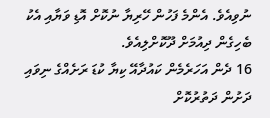ނުވިއެވެ. އެންމެ ފަހުން ހޭރިޔާ ނުކޮށް އޮޑި ވަޔާއި އެކު ބެހިގެން ދިއުމަށް ދޫކޮށްލިއެވެ.
16 ދެން އަހަރެމެން ކައުދާއޭ ކިޔާ ކުޑަ ރަށެއްގެ ނިވައި ދަށުން ދަތުރުކޮށް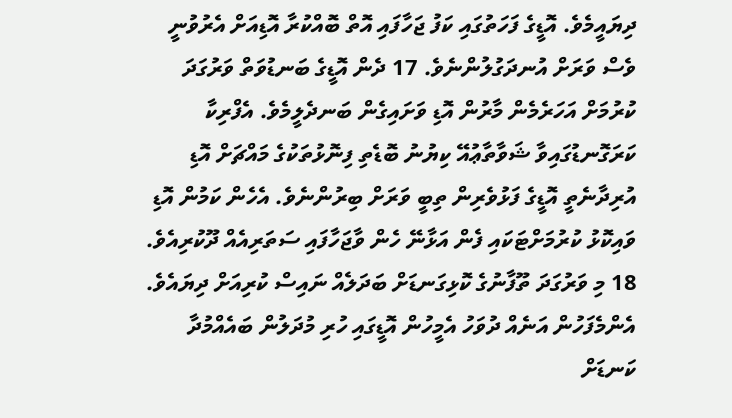ދިޔައީމެވެ. އޮޑީގެ ފަހަތުގައި ކަފު ޖަހާފައި އޮތް ބޮއްކުރާ އޮޑިއަށް އެރުވުނީ ވެސް ވަރަށް އުނދަގުލުންނެވެ. 17 ދެން އޮޑީގެ ބަނޑުވަތް ވަރުގަދަ ކުރުމަށް އަހަރެމެން މާރުން އޮޑި ވަށައިގެން ބަނދެލީމެވެ. އެފްރިކާ ކަރަގޮނޑުގައިވާ ޝަވާތާޢުއޭ ކިޔުނު ބޮޑެތި ފިނޮޅުތަކުގެ މައްޗަށް އޮޑި އުރިދާނެތީ އޮޑީގެ ފަޅުވެރިން ތިބީ ވަރަށް ބިރުންނެވެ. އެހެން ކަމުން އޮޑި ވައިކޮޅު ކުރުމަށްޓަކައި ފެން އަޅާނޭ ހެން ވާޖަހާފައި ސަތަރިއެއް ދޫކުރިއެވެ. 18 މި ވަރުގަދަ ތޫފާނުގެ ކޮޅިގަނޑަށް ބަދަލެއް ނައިސް ކުރިއަށް ދިޔައެވެ. އެންމެފަހުން އަނެއް ދުވަހު އެމީހުން އޮޑީގައި ހުރި މުދަލުން ބައެއްމުދާ ކަނޑަށް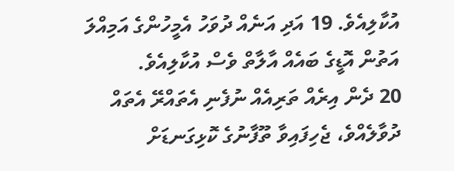އުކާލިއެވެ. 19 އަދި އަނެއް ދުވަހު އެމީހުންގެ އަމިއްލަ އަތުން އޮޑީގެ ބައެއް އާލާތް ވެސް އުކާލިއެވެ.
20 ދެން އިރެއް ތަރިއެއް ނުފެނި އެތައްރޭ އެތައް ދުވާލެއްވެ، ޖެހިފައިވާ ތޫފާނުގެ ކޮޅިގަނޑަށް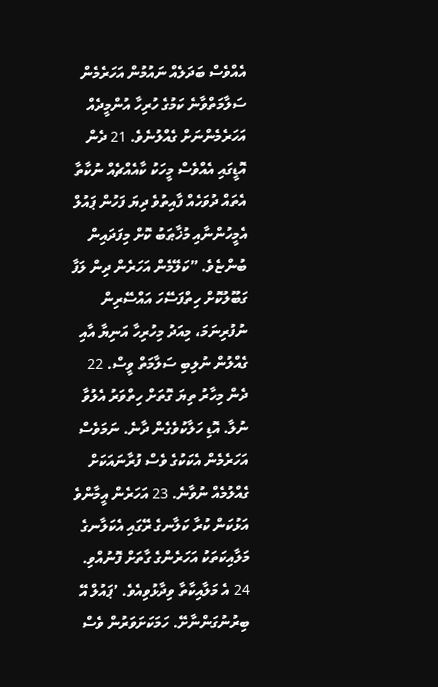އެއްވެސް ބަދަލެއް ނައުމުން އަހަރެމެން ސަލާމަތްވާނެ ކަމުގެ ހުރިހާ އުންމީދެއް އަހަރެމެންނަށް ގެއްލުނެވެ. 21 ދެން އޮޑީގައި އެއްވެސް މީހަކު ކާއެއްޗެއް ނުކާތާ އެތައް ދުވަހެއް ފާއިތުވެ ދިޔަ ފަހުން ޕައުލް އެމީހުންނާއި މުޚާޠަބު ކޮށް މިފަދައިން ބުންޏެވެ. ”ކަލޭމެން އަހަރެން ދިން ލަފާ ގަބޫލުކޮށް ހިތްފަސޭހަ އައްސޭރިން ނުފުރިނަމަ، މިއަދު މިހުރިހާ އަނިޔާ އާއި ގެއްލުން ނުލިބި ސަލާމަތް ވީސް. 22 ދެން މިހާރު ތިޔަ ގޮތަށް ހިތްވަރު އެލުވާ ނުލާ. އޮޑި ހަލާކުވެގެން ދާނެ. ނަމަވެސް އަހަރެމެން އެކަކުގެ ވެސް ފުރާނައަކަށް ގެއްލުމެއް ނުވާނެ. 23 އަހަރެން އީމާންވެ އަޅުކަން ކުރާ ކަލާނގެ ރޭގައި އެކަލާނގެ މަލާއިކަތަކު އަހަރެންގެ ގާތަށް ފޮނުއްވި. 24 އެ މަލާއިކާތާ ވިދާޅުވިއެވެ. ’ޕައުލް އޭ ބިރުނުގަންނާށޭ. ހަމަކަށަވަރުން ވެސް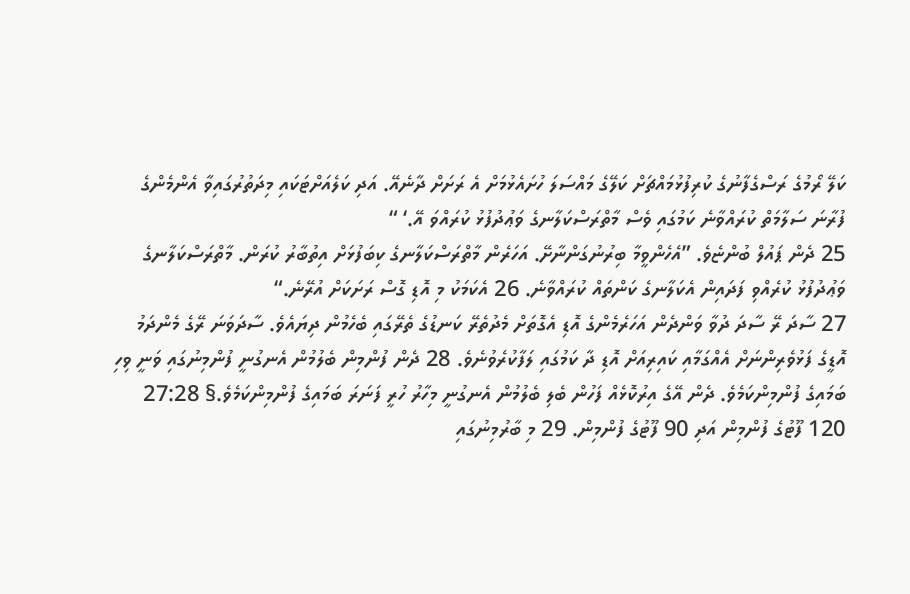ކަލޭ ރޯމުގެ ރަސްގެފާނުގެ ކުރިފުޅުމައްޗަށް ކަލޭގެ މައްސަލަ ހުށައެޅުމަށް އެ ރަށަށް ދާނެއޭ. އަދި ކަލެއަށްޓަކައި މިދަތުރުގައިވާ އެންމެންގެ ފުރާނަ ސަލާމަތް ކުރައްވާނެ ކަމުގައި ވެސް މާތްރަސްކަލާނގެ ވަޢުދުފުޅު ކުރައްވަ އޭ.‘ “
25 ދެން ޕައުލް ބުންޏެވެ. ”އެހެންވީމާ ބިރުނުގަންނާށޭ. އަހަރެން މާތްރަސްކަލާނގެ ކިބަފުޅަށް އިތުބާރު ކުރަން. މާތްރަސްކަލާނގެ ވަޢުދުފުޅު ކުރެއްވި ފަދައިން އެކަލާނގެ ކަންތައް ކުރައްވާނެ. 26 އެކަމަކު މި އޮޑި ގޮސް ރަށަކަށް އުރޭނެ.“
27 ސާދަ ރޭ ސާދަ ދުވާ ވަންދެން އަހަރެމެންގެ އޮޑި އެގޮތަށް މެދުތެރޭ ކަނޑުގެ ތެރޭގައި ބެހެމުން ދިޔައެވެ. ސާދަވަނަ ރޭގެ މެންދަމު އޮޑީގެ ފަޅުވެރިންނަށް އެއްގަމާއި ކައިރިއަށް އޮޑި ދާ ކަމުގައި ލަފާކުރެވުނެވެ. 28 ދެން ފުންމިން ބެލުމުން އެނގުނީ ފުންމިނުގައި ވަނީ ވިހި ބަމައިގެ ފުންމިންކަމެވެ. ދެން އޭގެ އިރުކޮޅެއް ފަހުން ބެލި ބެލުމުން އެނގުނީ މިހާރު ހުރީ ފަނަރަ ބަމައިގެ ފުންމިންކަމެވެ.§ 27:28 120 ފޫޓުގެ ފުންމިން އަދި 90 ފޫޓުގެ ފުންމިން. 29 މި ބާރުމިނުގައި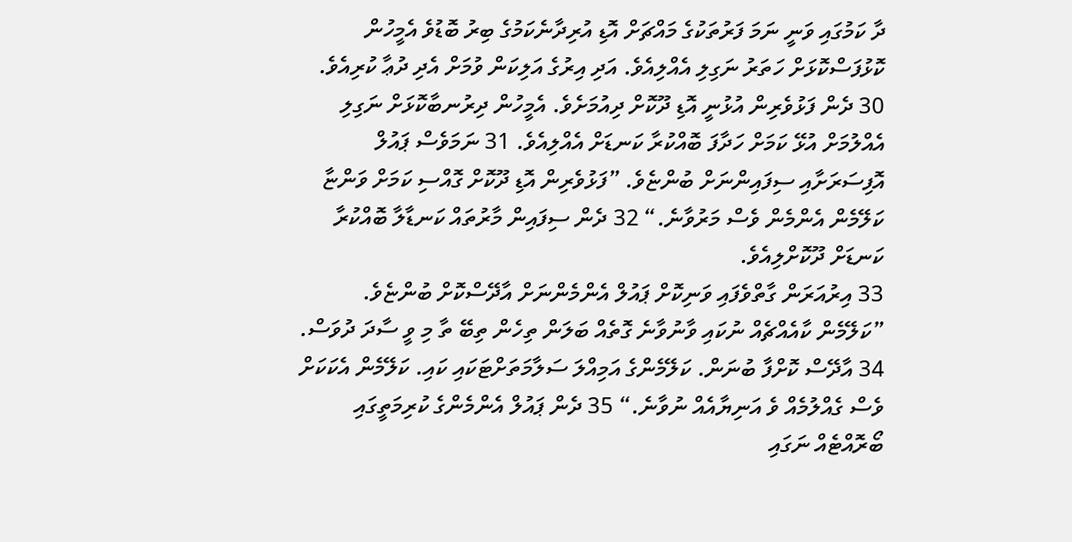ދާ ކަމުގައި ވަނީ ނަމަ ފަރުތަކުގެ މައްޗަށް އޮޑި އުރިދާނެކަމުގެ ބިރު ބޮޑުވެ އެމީހުން ކޮޅުފަސްކޮޅަށް ހަތަރު ނަގިލި އެއްލިއެވެ. އަދި އިރުގެ އަލިކަން ވުމަށް އެދި ދުޢާ ކުރިއެވެ. 30 ދެން ފަޅުވެރިން އުޅުނީ އޮޑި ދޫކޮށް ދިއުމަށެވެ. އެމީހުން ދިރުނބާކޮޅަށް ނަގިލި އެއްލުމަށް އުޅޭ ކަމަށް ހަދާފަ ބޮއްކުރާ ކަނޑަށް އެއްލިއެވެ. 31 ނަމަވެސް ޕައުލް އޮފިސަރަށާއި ސިފައިންނަށް ބުންޏެވެ. ”ފަޅުވެރިން އޮޑި ދޫކޮށް ގޮއްސި ކަމަށް ވަންޏާ ކަލޭމެން އެންމެން ވެސް މަރުވާނެ.“ 32 ދެން ސިފައިން މާރުތައް ކަނޑާލާ ބޮއްކުރާ ކަނޑަށް ދޫކޮށްލިއެވެ.
33 އިރުއަރަން ގާތްވެފައި ވަނިކޮށް ޕައުލް އެންމެންނަށް އާދޭސްކޮށް ބުންޏެވެ. ”ކަލޭމެން ކާއެއްޗެއް ނުކައި ވާނުވާނެ ގޮތެއް ބަލަން ތިހެން ތިބޭ ތާ މި ވީ ސާދަ ދުވަސް. 34 އާދޭސް ކޮށްފާ ބުނަން. ކަލޭމެންގެ އަމިއްލަ ސަލާމަތަށްޓަކައި ކައި. ކަލޭމެން އެކަކަށް ވެސް ގެއްލުމެއް ވެ އަނިޔާއެއް ނުވާނެ.“ 35 ދެން ޕައުލް އެންމެންގެ ކުރިމަތީގައި ބޯރޮއްޓެއް ނަގައި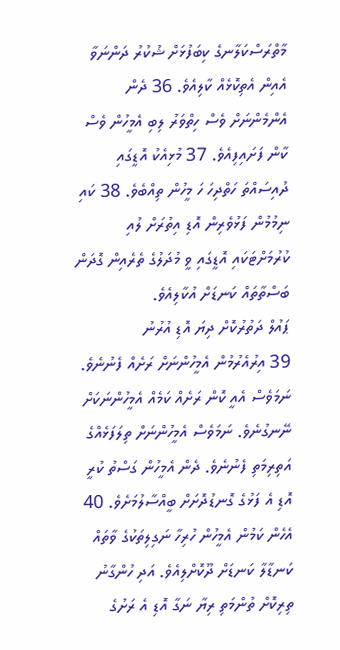މާތްރަސްކަލާނގެ ކިބަފުޅަށް ޝުކުރު ދަންނަވާ އެއިން އެތިކޮޅެއް ކާލިއެވެ. 36 ދެން އެންމެންނަށް ވެސް ހިތްވަރު ލިބި އެމީހުން ވެސް ކާން ފަށައިފިއެވެ. 37 މުޅިއެކު އޮޑީގައި ދުއިސައްތަ ހަތްދިހަ ހަ މީހުން ތިއްބެވެ. 38 ކައި ނިމުމުން ފަޅުވެރިން އޮޑި އިތުރަށް ލުއި ކުރުމަށްޓަކައި އޮޑީގައި ވީ މުދަލުގެ ތެރެއިން ގޮދަން ބަސްތާތައް ކަނޑަށް އުކާލިއެވެ.
ޕައުލް ދަތުރުކޮށް ދިޔަ އޮޑި އުރުނު
39 އިރުއެރުމުން އެމީހުންނަށް ރަށެއް ފެނުނެވެ. ނަމަވެސް އެއީ ކޮން ރަށެއް ކަމެއް އެމީހުންނަކަށް ނޭނގުނެވެ. ނަމަވެސް އެމީހުންނަށް ތިލަފަޅެއްގެ އަތިރިމަތި ފެނުނެވެ. ދެން އެމީހުން ގަސްތު ކުރީ އޮޑި އެ ފަޅުގެ ގޮނޑުދޮށަށް ބީއްސާލުމަށެވެ. 40 އެހެން ކަމުން އެމީހުން ހުރިހާ ނަގިލިތަކުގެ ވާތައް ކަނޑާލާ ކަނޑަށް ދޫކޮށްލިއެވެ. އަދި ހުންގާނު ތިރިކޮށް ތުންމަތި ރިޔާ ނަގާ އޮޑި އެ ރަށުގެ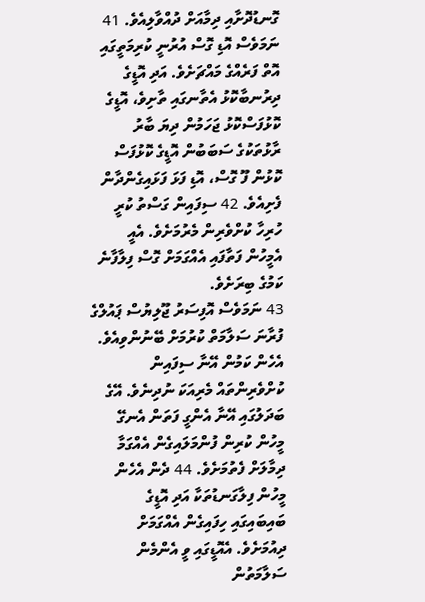ގޮނޑުދޮށާއި ދިމާއަށް ދުއްވާލިއެވެ. 41 ނަމަވެސް އޮޑި ގޮސް އުރުނީ ކުރިމަތީގައި އޮތް ފަރެއްގެ މައްޗަށެވެ. އަދި އޮޑީގެ ދިރުނބާކޮޅު އެތާނގައި ތާށިވެ، އޮޑީގެ ކޮޅުފަސްކޮޅު ޖަހަމުން ދިޔަ ބާރު ރާޅުތަކުގެ ސަބަބުން އޮޑީގެ ކޮޅުފަސް ކޮޅުން ފޫ ގޮސް، އޮޑި ފަޅަ ފަޅައިގެންދާން ފެށިއެވެ. 42 ސިފައިން ގަސްތު ކުރީ ހުރިހާ ކުށްވެރިން މެރުމަށެވެ. އެއީ އެމީހުން ފަތާފައި އެއްގަމަށް ގޮސް ފިލާފާނެ ކަމުގެ ބިރަށެވެ.
43 ނަމަވެސް އޮފިސަރު ޖޫލިޔުސް ޕައުލްގެ ފުރާނަ ސަލާމަތް ކުރުމަށް ބޭނުންވިއެވެ. އެހެން ކަމުން އޭނާ ސިފައިން ކުށްވެރިންތައް މެރިއަކަ ނުދިނެވެ. އޭގެ ބަދަލުގައި އޭނާ އެންގީ ފަތަން އެނގޭ މީހުން ކުރިން ފުންމަލައިގެން އެއްގަމާ ދިމާލަށް ފެތުމަށެވެ. 44 ދެން އެހެން މީހުން ފިލާގަނޑުތަކާ އަދި އޮޑީގެ ބައިބައިގައި ހިފައިގެން އެއްގަމަށް ދިއުމަށެވެ. އެއޮޑީގައި ވީ އެންމެން ސަލާމަތުން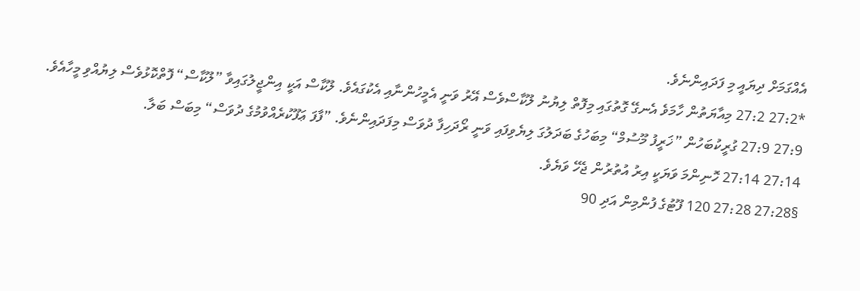އެއްގަމަށް ދިޔައީ މި ފަދައިންނެވެ.
*27:2 27:2 މިއާޔަތުން ހާމަވެ އެނގޭ ގޮތުގައި މިފޮތް ލިޔުނު ލޫކާސްވެސް އޭރު ވަނީ އެމީހުންނާއި އެކުގައެވެ. ލޫކާސް އަކީ އިންޖީލުގައިވާ ”ލޫކާސް“ ފޮތްކޮޅުވެސް ލިޔުއްވި މީހާއެވެ.
27:9 27:9 ގުރީކުބަހުން ”ޚަރީފު މޫސުމް“ މިބަހުގެ ބަދަލުގަ ލިޔެވިފައި ވަނީ ރޯދަހިފާ ދުވަސް މިފަދައިންނެވެ. ”ފާފަ ޢަފޫކުރެއްވުމުގެ ދުވަސް“ މިބަސް ބަލާ.
27:14 27:14 ހޮނިންމަ ވަޔަކީ އިރު އުތުރުން ޖެހޭ ވަޔެވެ.
§27:28 27:28 120 ފޫޓުގެ ފުންމިން އަދި 90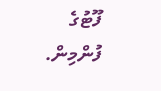ފޫޓުގެ ފުންމިން.